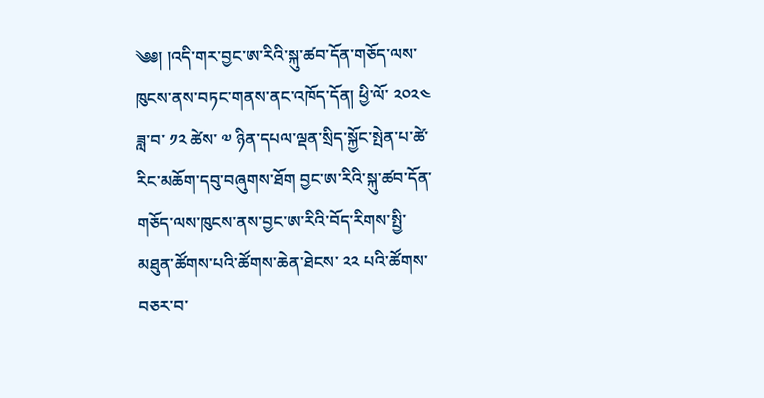༄༅། །འདི་གར་བྱང་ཨ་རིའི་སྐུ་ཚབ་དོན་གཅོད་ལས་ཁུངས་ནས་བཏང་གནས་ནང་འཁོད་དོན། ཕྱི་ལོ་ ༢༠༢༤ ཟླ་བ་ ༡༢ ཚེས་ ༧ ཉིན་དཔལ་ལྡན་སྲིད་སྐྱོང་སྤེན་པ་ཚེ་རིང་མཆོག་དབུ་བཞུགས་ཐོག བྱང་ཨ་རིའི་སྐུ་ཚབ་དོན་གཅོད་ལས་ཁུངས་ནས་བྱང་ཨ་རིའི་བོད་རིགས་སྤྱི་མཐུན་ཚོགས་པའི་ཚོགས་ཆེན་ཐེངས་ ༢༢ པའི་ཚོགས་བཅར་བ་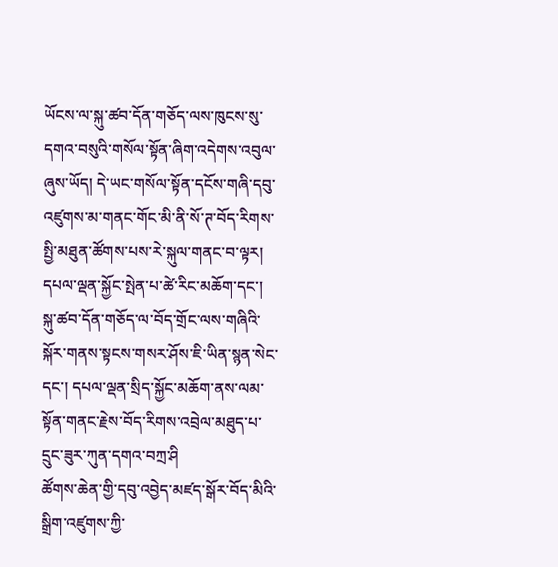ཡོངས་ལ་སྐུ་ཚབ་དོན་གཅོད་ལས་ཁུངས་སུ་དགའ་བསུའི་གསོལ་སྟོན་ཞིག་འདེགས་འབུལ་ཞུས་ཡོད། དེ་ཡང་གསོལ་སྟོན་དངོས་གཞི་དབུ་འཛུགས་མ་གནང་གོང་མི་ནི་སོ་ཊ་བོད་རིགས་སྤྱི་མཐུན་ཚོགས་པས་རེ་སྐུལ་གནང་བ་ལྟར། དཔལ་ལྡན་སྐྱོང་སྤེན་པ་ཚེ་རིང་མཆོག་དང་། སྐུ་ཚབ་དོན་གཅོད་ལ་བོད་གྲོང་ལས་གཞིའི་སྐོར་གནས་སྟངས་གསར་ཤོས་ཇི་ཡིན་སྙན་སེང་དང་། དཔལ་ལྡན་སྲིད་སྐྱོང་མཆོག་ནས་ལམ་སྟོན་གནང་རྗེས་བོད་རིགས་འབྲེལ་མཐུད་པ་དྲུང་ཟུར་ཀུན་དགའ་བཀྲ་ཤི
ཚོགས་ཆེན་གྱི་དབུ་འབྱེད་མཛད་སྒོར་བོད་མིའི་སྒྲིག་འཛུགས་ཀྱི་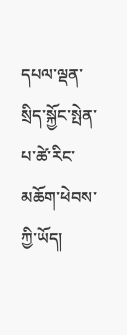དཔལ་ལྡན་སྲིད་སྐྱོང་སྤེན་པ་ཚེ་རིང་མཆོག་ཕེབས་ཀྱི་ཡོད།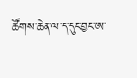ཚོགས་ཆེན་ལ་ད་དུང་བྱང་ཨ་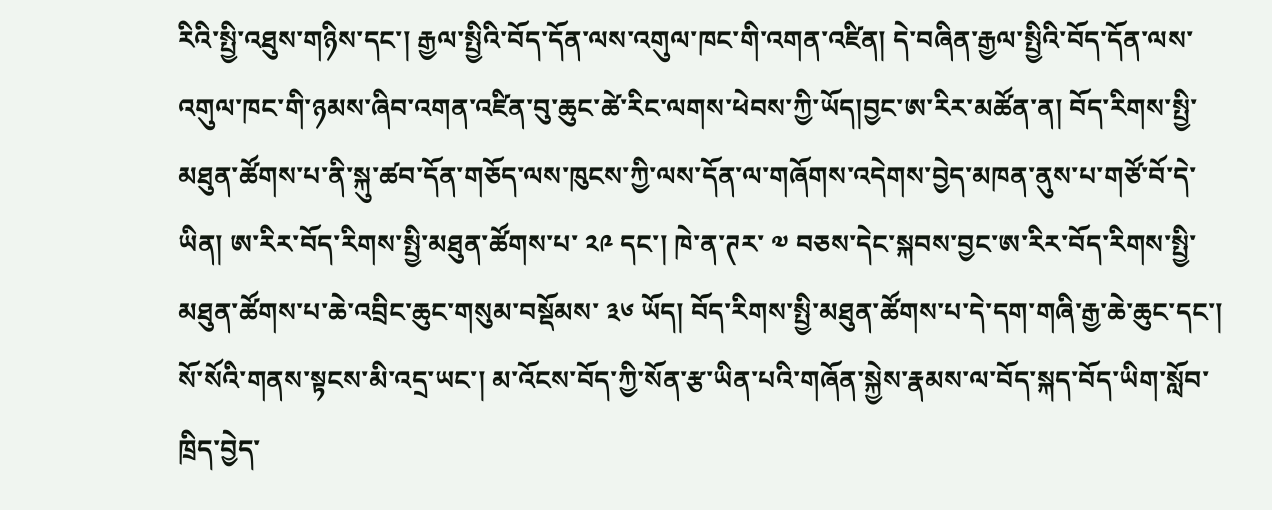རིའི་སྤྱི་འཐུས་གཉིས་དང་། རྒྱལ་སྤྱིའི་བོད་དོན་ལས་འགུལ་ཁང་གི་འགན་འཛིན། དེ་བཞིན་རྒྱལ་སྤྱིའི་བོད་དོན་ལས་འགུལ་ཁང་གི་ཉམས་ཞིབ་འགན་འཛིན་བུ་ཆུང་ཚེ་རིང་ལགས་ཕེབས་ཀྱི་ཡོད།བྱང་ཨ་རིར་མཚོན་ན། བོད་རིགས་སྤྱི་མཐུན་ཚོགས་པ་ནི་སྐུ་ཚབ་དོན་གཅོད་ལས་ཁུངས་ཀྱི་ལས་དོན་ལ་གཞོགས་འདེགས་བྱེད་མཁན་ནུས་པ་གཙོ་བོ་དེ་ཡིན། ཨ་རིར་བོད་རིགས་སྤྱི་མཐུན་ཚོགས་པ་ ༢༩ དང་། ཁེ་ན་ཊར་ ༧ བཅས་དེང་སྐབས་བྱང་ཨ་རིར་བོད་རིགས་སྤྱི་མཐུན་ཚོགས་པ་ཆེ་འབྲིང་ཆུང་གསུམ་བསྡོམས་ ༣༦ ཡོད། བོད་རིགས་སྤྱི་མཐུན་ཚོགས་པ་དེ་དག་གཞི་རྒྱ་ཆེ་ཆུང་དང་། སོ་སོའི་གནས་སྟངས་མི་འདྲ་ཡང་། མ་འོངས་བོད་ཀྱི་སོན་རྩ་ཡིན་པའི་གཞོན་སྐྱེས་རྣམས་ལ་བོད་སྐད་བོད་ཡིག་སློབ་ཁྲིད་བྱེད་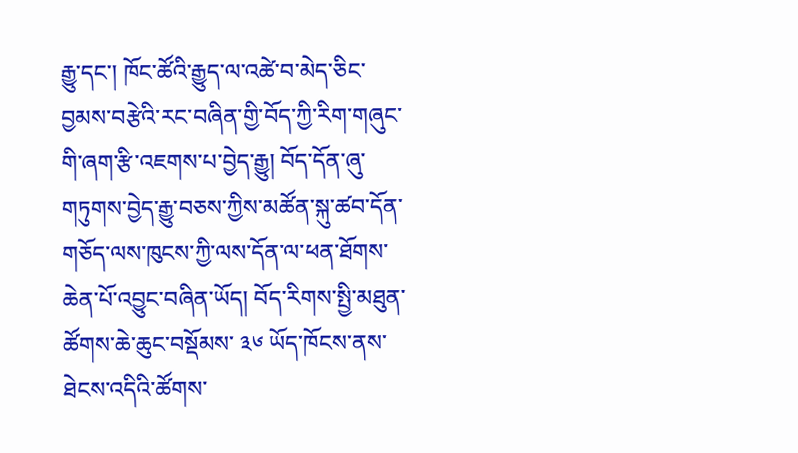རྒྱུ་དང་། ཁོང་ཚོའི་རྒྱུད་ལ་འཚེ་བ་མེད་ཅིང་བྱམས་བརྩེའི་རང་བཞིན་གྱི་བོད་ཀྱི་རིག་གཞུང་གི་ཞག་རྩི་འཇགས་པ་བྱེད་རྒྱུ། བོད་དོན་ཞུ་གཏུགས་བྱེད་རྒྱུ་བཅས་ཀྱིས་མཚོན་སྐུ་ཚབ་དོན་གཅོད་ལས་ཁུངས་ཀྱི་ལས་དོན་ལ་ཕན་ཐོགས་ཆེན་པོ་འབྱུང་བཞིན་ཡོད། བོད་རིགས་སྤྱི་མཐུན་ཚོགས་ཆེ་ཆུང་བསྡོམས་ ༣༦ ཡོད་ཁོངས་ནས་ཐེངས་འདིའི་ཚོགས་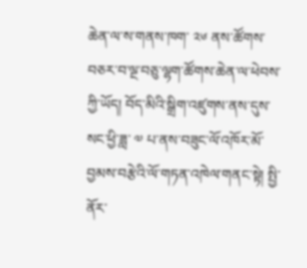ཆེན་ལ་ས་གནས་ཁག་ ༢༦ ནས་ཚོགས་བཅར་བ་ལྔ་བཅུ་ལྷག་ཚོགས་ཆེན་ལ་ཕེབས་ཀྱི་ཡོད། བོད་མིའི་སྒྲིག་འཛུགས་ནས་དུས་སང་ཕྱི་ཟླ་ ༧ པ་ནས་བཟུང་ལོ་འཁོར་མོ་བྱམས་བརྩེའི་ལོ་གཏན་འཁེལ་གནང་སྟེ། སྤྱི་ནོར་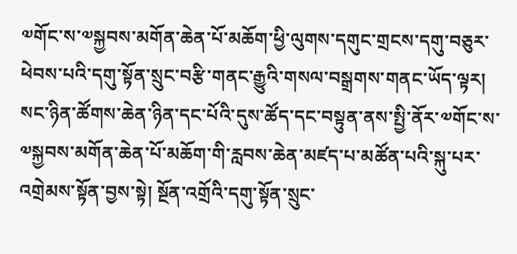༧གོང་ས་༧སྐྱབས་མགོན་ཆེན་པོ་མཆོག་ཕྱི་ལུགས་དགུང་གྲངས་དགུ་བཅུར་ཕེབས་པའི་དགུ་སྟོན་སྲུང་བརྩི་གནང་རྒྱུའི་གསལ་བསྒྲགས་གནང་ཡོད་ལྟར། སང་ཉིན་ཚོགས་ཆེན་ཉིན་དང་པོའི་དུས་ཚོད་དང་བསྟུན་ནས་སྤྱི་ནོར་༧གོང་ས་༧སྐྱབས་མགོན་ཆེན་པོ་མཆོག་གི་རླབས་ཆེན་མཛད་པ་མཚོན་པའི་སྐུ་པར་འགྲེམས་སྟོན་བྱས་སྟེ། སྔོན་འགྲོའི་དགུ་སྟོན་སྲུང་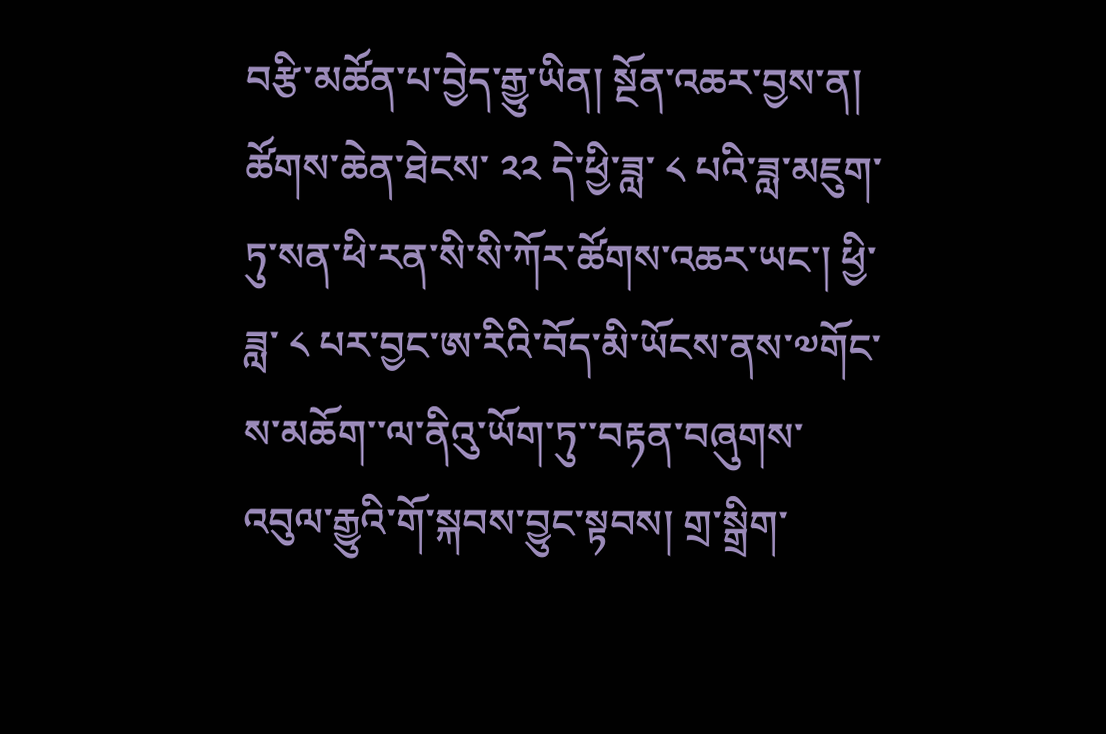བརྩི་མཚོན་པ་བྱེད་རྒྱུ་ཡིན། སྔོན་འཆར་བྱས་ན། ཚོགས་ཆེན་ཐེངས་ ༢༢ དེ་ཕྱི་ཟླ་ ༨ པའི་ཟླ་མཇུག་ཏུ་སན་ཕི་རན་སི་སི་ཀོར་ཚོགས་འཆར་ཡང་། ཕྱི་ཟླ་ ༨ པར་བྱང་ཨ་རིའི་བོད་མི་ཡོངས་ནས་༧གོང་ས་མཆོག་་ལ་ནིའུ་ཡོག་ཏུ་་བརྟན་བཞུགས་འབུལ་རྒྱུའི་གོ་སྐབས་བྱུང་སྟབས། གྲ་སྒྲིག་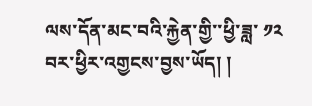ལས་དོན་མང་བའི་རྐྱེན་གྱི་་ཕྱི་ཟླ་ ༡༢ བར་ཕྱིར་འགྱངས་བྱས་ཡོད། །